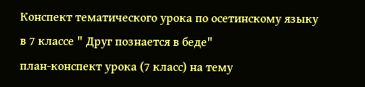Конспект тематического урока по осетинскому языку в 7 классе " Друг познается в беде"
план-конспект урока (7 класс) на тему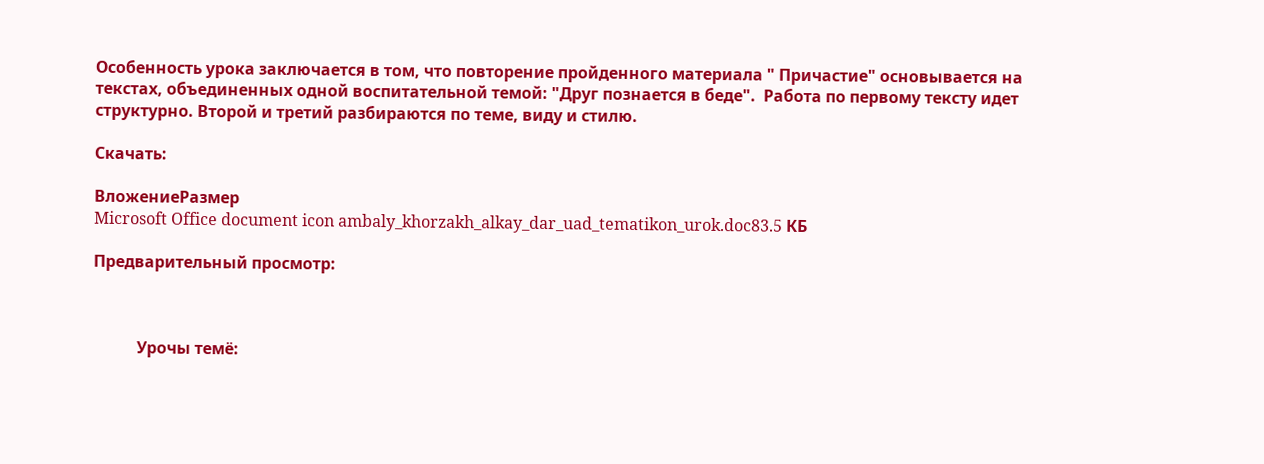Особенность урока заключается в том, что повторение пройденного материала " Причастие" основывается на текстах, объединенных одной воспитательной темой: "Друг познается в беде".  Работа по первому тексту идет структурно. Второй и третий разбираются по теме, виду и стилю.

Скачать:

ВложениеРазмер
Microsoft Office document icon ambaly_khorzakh_alkay_dar_uad_tematikon_urok.doc83.5 КБ

Предварительный просмотр:



           Урочы темё: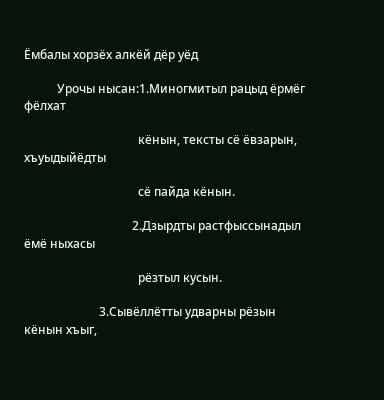Ёмбалы хорзёх алкёй дёр уёд

           Урочы нысан:1.Миногмитыл рацыд ёрмёг фёлхат

                                      кёнын, тексты сё ёвзарын, хъуыдыйёдты

                                      сё пайда кёнын.

                                    2.Дзырдты растфыссынадыл ёмё ныхасы

                                      рёзтыл кусын.

                         3.Сывёллётты удварны рёзын кёнын хъыг,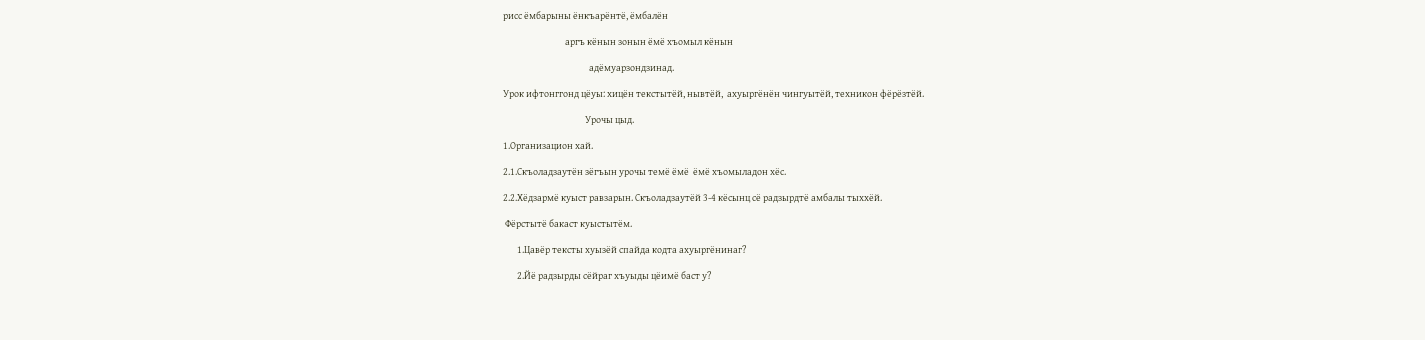рисс ёмбарыны ёнкъарёнтё, ёмбалён

                               аргъ кёнын зонын ёмё хъомыл кёнын

                                           адёмуарзондзинад.

Урок ифтонггонд цёуы: хицён текстытёй, нывтёй,  ахуыргёнён чингуытёй, техникон фёрёзтёй.

                                         Урочы цыд.

1.Организацион хай.

2.1.Скъоладзаутён зёгъын урочы темё ёмё  ёмё хъомыладон хёс.

2.2.Хёдзармё куыст равзарын. Скъоладзаутёй 3-4 кёсынц сё радзырдтё амбалы тыххёй.

 Фёрстытё бакаст куыстытём.

       1.Цавёр тексты хуызёй спайда кодта ахуыргёнинаг?

       2.Йё радзырды сёйраг хъуыды цёимё баст у?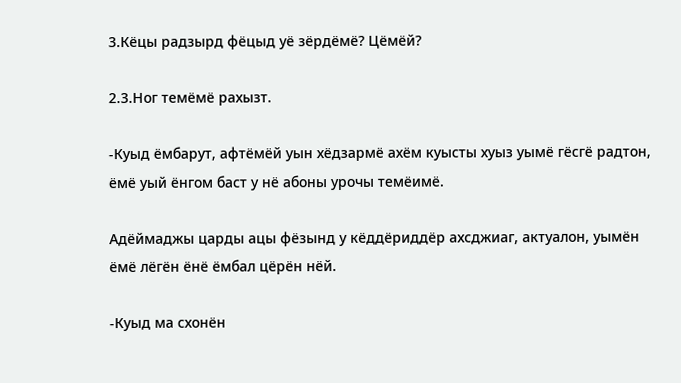3.Кёцы радзырд фёцыд уё зёрдёмё? Цёмёй?

2.3.Ног темёмё рахызт.

-Куыд ёмбарут, афтёмёй уын хёдзармё ахём куысты хуыз уымё гёсгё радтон, ёмё уый ёнгом баст у нё абоны урочы темёимё.

Адёймаджы царды ацы фёзынд у кёддёриддёр ахсджиаг, актуалон, уымён ёмё лёгён ёнё ёмбал цёрён нёй.

-Куыд ма схонён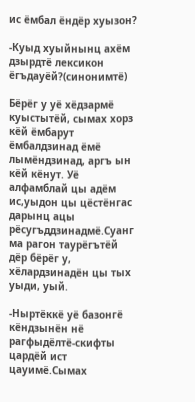ис ёмбал ёндёр хуызон?

-Куыд хуыйнынц ахём дзырдтё лексикон ёгъдауёй?(синонимтё)

Бёрёг у уё хёдзармё куыстытёй, сымах хорз кёй ёмбарут ёмбалдзинад ёмё лымёндзинад, аргъ ын кёй кёнут. Уё алфамблай цы адём ис,уыдон цы цёстёнгас дарынц ацы рёсугъддзинадмё.Суанг ма рагон таурёгътёй дёр бёрёг у, хёлардзинадён цы тых уыди, уый.

-Ныртёккё уё базонгё кёндзынён нё рагфыдёлтё-скифты цардёй ист цауимё.Сымах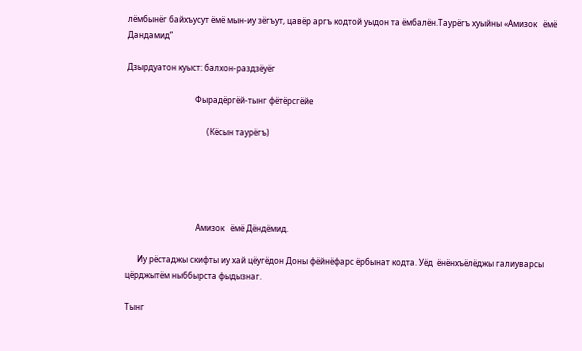лёмбынёг байхъусут ёмё мын-иу зёгъут, цавёр аргъ кодтой уыдон та ёмбалён.Таурёгъ хуыйны «Амизок   ёмё Дандамид”

Дзырдуатон куыст: балхон-раздзёуёг

                                  Фырадёргёй-тынг фётёрсгёйе

                                        (Кёсын таурёгъ)





                                   Амизок   ёмё Дёндёмид.

      Иу рёстаджы скифты иу хай цёугёдон Доны фёйнёфарс ёрбынат кодта. Уёд  ёнёнхъёлёджы галиуварсы  цёрджытём ныббырста фыдызнаг.

Тынг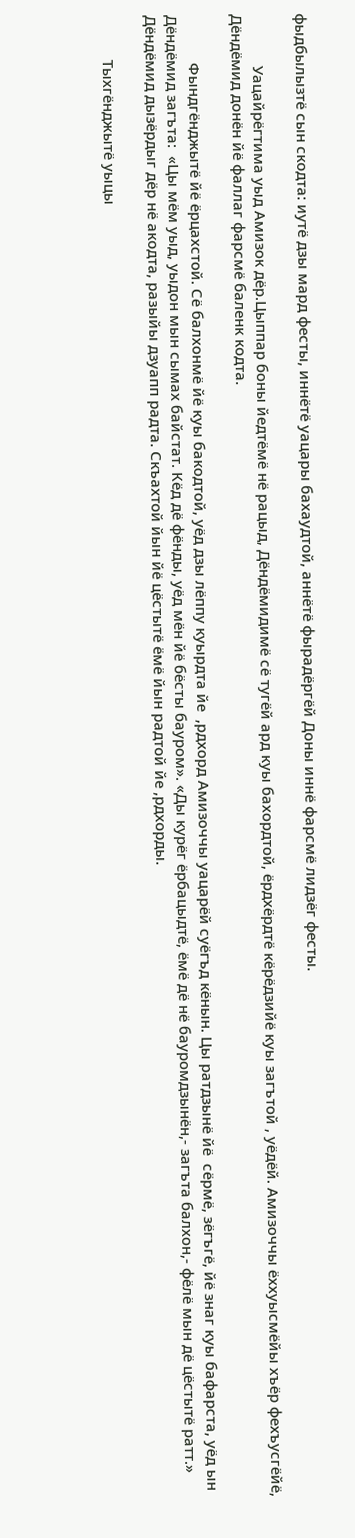фыдбылызтё сын скодта: иутё дзы мард фесты, иннётё уацары бахаудтой, аннётё фырадёргёй Доны иннё фарсмё лидзёг фесты.

             Уацайрёгтима уыд Амизок дёр.Цыппар боны йедтёмё нё рацыд, Дёндёмидимё сё тугёй ард куы бахордтой, ёрдхёрдтё кёрёдзийё куы загътой , уёдёй. Амизоччы ёххуысмёйы хъёр фехъусгёйё, Дёндёмид донён йё фаллаг фарсмё баленк кодта.

            Фындгёнджытё йё ёрцахстой. Сё балхонмё йё куы бакодтой, уёд дзы лёппу куырдта йе  ,рдхорд Амизоччы уацарёй суёгъд кёнын. Цы ратдзынё йё  сёрмё, зёгъгё, йё знаг куы бафарста, уёд ын Дёндёмид загъта:  «Цы мём уыд, уыдон мын сымах байстат. Кёд дё фёнды, уёд мён йё бёсты бауром». «Ды курёг ёрбацыдтё, ёмё дё нё бауромдзынён,- загъта балхон,- фёлё мын дё цёстытё ратт.»  Дёндёмид дызёрдыг дёр нё акодта, разыйы дзуапп радта. Скъахтой йын йё цёстытё ёмё йын радтой йе ,рдхорды.

           Тыхгёнджытё уыцы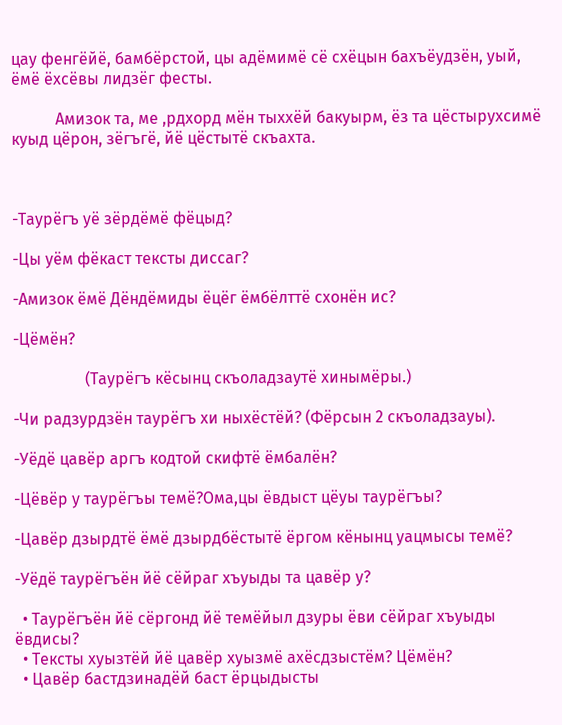цау фенгёйё, бамбёрстой, цы адёмимё сё схёцын бахъёудзён, уый, ёмё ёхсёвы лидзёг фесты.

           Амизок та, ме ,рдхорд мён тыххёй бакуырм, ёз та цёстырухсимё куыд цёрон, зёгъгё, йё цёстытё скъахта.



-Таурёгъ уё зёрдёмё фёцыд?

-Цы уём фёкаст тексты диссаг?

-Амизок ёмё Дёндёмиды ёцёг ёмбёлттё схонён ис?

-Цёмён?

                  (Таурёгъ кёсынц скъоладзаутё хинымёры.)

-Чи радзурдзён таурёгъ хи ныхёстёй? (Фёрсын 2 скъоладзауы).

-Уёдё цавёр аргъ кодтой скифтё ёмбалён?

-Цёвёр у таурёгъы темё?Ома,цы ёвдыст цёуы таурёгъы?

-Цавёр дзырдтё ёмё дзырдбёстытё ёргом кёнынц уацмысы темё?

-Уёдё таурёгъён йё сёйраг хъуыды та цавёр у?

  • Таурёгъён йё сёргонд йё темёйыл дзуры ёви сёйраг хъуыды ёвдисы?
  • Тексты хуызтёй йё цавёр хуызмё ахёсдзыстём? Цёмён?
  • Цавёр бастдзинадёй баст ёрцыдысты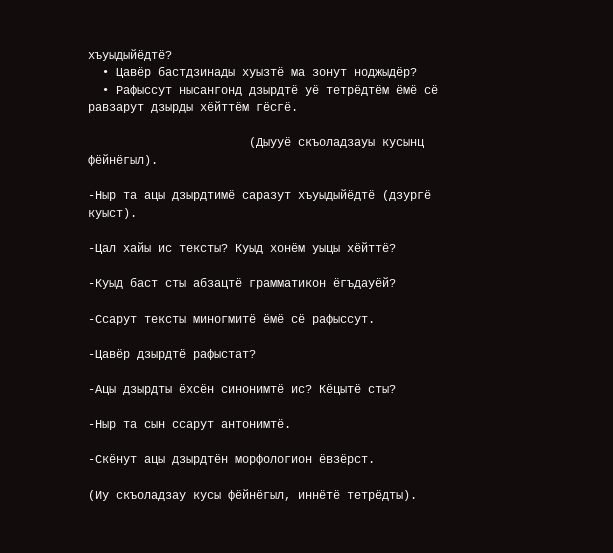хъуыдыйёдтё?
  • Цавёр бастдзинады хуызтё ма зонут ноджыдёр?
  • Рафыссут нысангонд дзырдтё уё тетрёдтём ёмё сё равзарут дзырды хёйттём гёсгё.

                       (Дыууё скъоладзауы кусынц фёйнёгыл).

-Ныр та ацы дзырдтимё саразут хъуыдыйёдтё (дзургё куыст).

-Цал хайы ис тексты? Куыд хонём уыцы хёйттё?

-Куыд баст сты абзацтё грамматикон ёгъдауёй?

-Ссарут тексты миногмитё ёмё сё рафыссут.

-Цавёр дзырдтё рафыстат?

-Ацы дзырдты ёхсён синонимтё ис? Кёцытё сты?

-Ныр та сын ссарут антонимтё.

-Скёнут ацы дзырдтён морфологион ёвзёрст.

(Иу скъоладзау кусы фёйнёгыл, иннётё тетрёдты).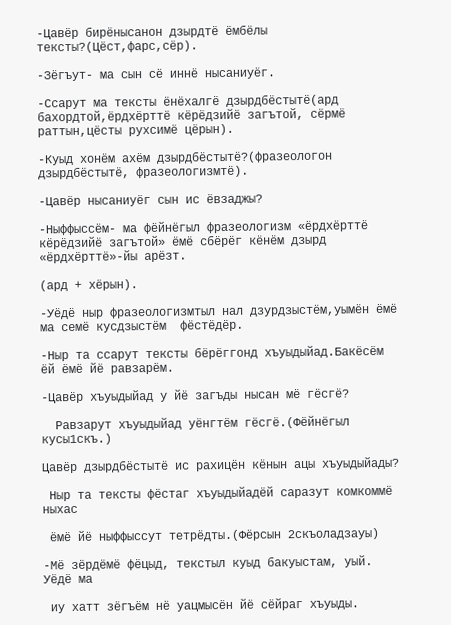-Цавёр бирёнысанон дзырдтё ёмбёлы тексты?(Цёст,фарс,сёр).

-Зёгъут- ма сын сё иннё нысаниуёг.

-Ссарут ма тексты ёнёхалгё дзырдбёстытё(ард бахордтой,ёрдхёрттё кёрёдзийё загътой, сёрмё раттын,цёсты рухсимё цёрын).

-Куыд хонём ахём дзырдбёстытё?(фразеологон дзырдбёстытё, фразеологизмтё).

-Цавёр нысаниуёг сын ис ёвзаджы?

-Ныффыссём- ма фёйнёгыл фразеологизм «ёрдхёрттё кёрёдзийё загътой» ёмё сбёрёг кёнём дзырд «ёрдхёрттё»-йы арёзт.

(ард + хёрын).

-Уёдё ныр фразеологизмтыл нал дзурдзыстём,уымён ёмё ма семё кусдзыстём  фёстёдёр.

-Ныр та ссарут тексты бёрёггонд хъуыдыйад.Бакёсём ёй ёмё йё равзарём.

-Цавёр хъуыдыйад у йё загъды нысан мё гёсгё?

  Равзарут хъуыдыйад уёнгтём гёсгё.(Фёйнёгыл кусы1скъ.)

Цавёр дзырдбёстытё ис рахицён кёнын ацы хъуыдыйады?

 Ныр та тексты фёстаг хъуыдыйадёй саразут комкоммё ныхас

 ёмё йё ныффыссут тетрёдты.(Фёрсын 2скъоладзауы)

-Мё зёрдёмё фёцыд, текстыл куыд бакуыстам, уый. Уёдё ма

 иу хатт зёгъём нё уацмысён йё сёйраг хъуыды.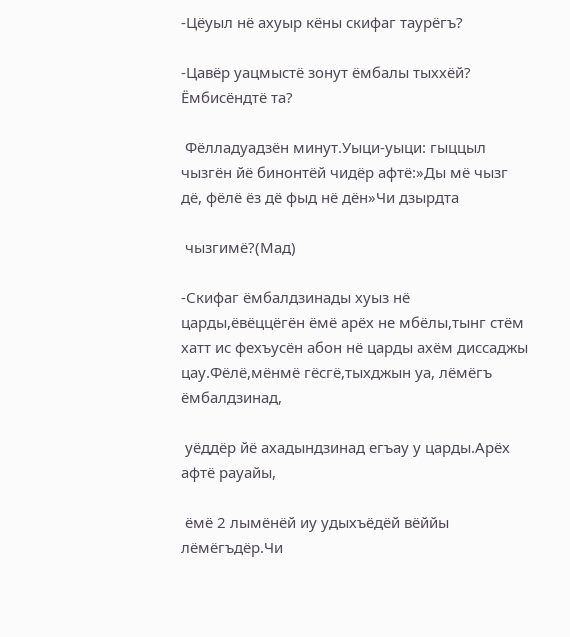-Цёуыл нё ахуыр кёны скифаг таурёгъ?

-Цавёр уацмыстё зонут ёмбалы тыххёй? Ёмбисёндтё та?

 Фёлладуадзён минут.Уыци-уыци: гыццыл чызгён йё бинонтёй чидёр афтё:»Ды мё чызг дё, фёлё ёз дё фыд нё дён»Чи дзырдта

 чызгимё?(Мад)

-Скифаг ёмбалдзинады хуыз нё царды,ёвёццёгён ёмё арёх не мбёлы,тынг стём хатт ис фехъусён абон нё царды ахём диссаджы цау.Фёлё,мёнмё гёсгё,тыхджын уа, лёмёгъ ёмбалдзинад,

 уёддёр йё ахадындзинад егъау у царды.Арёх афтё рауайы,

 ёмё 2 лымёнёй иу удыхъёдёй вёййы лёмёгъдёр.Чи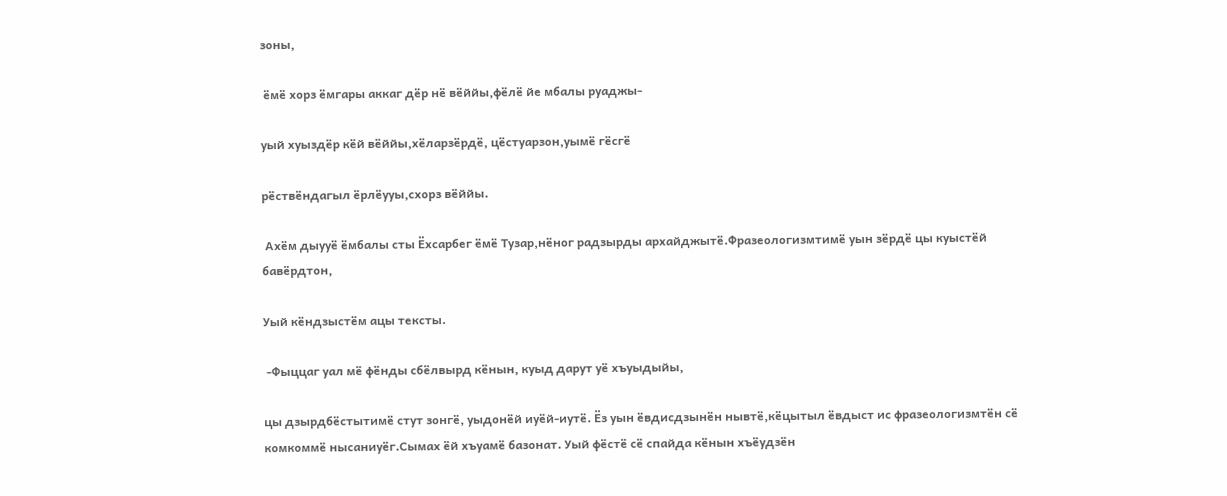зоны,

 ёмё хорз ёмгары аккаг дёр нё вёййы,фёлё йе мбалы руаджы-

уый хуыздёр кёй вёййы,хёларзёрдё, цёстуарзон,уымё гёсгё

рёствёндагыл ёрлёууы,схорз вёййы.

 Ахём дыууё ёмбалы сты Ёхсарбег ёмё Тузар,нёног радзырды архайджытё.Фразеологизмтимё уын зёрдё цы куыстёй бавёрдтон,

Уый кёндзыстём ацы тексты.

 -Фыццаг уал мё фёнды сбёлвырд кёнын, куыд дарут уё хъуыдыйы,

цы дзырдбёстытимё стут зонгё, уыдонёй иуёй-иутё. Ёз уын ёвдисдзынён нывтё,кёцытыл ёвдыст ис фразеологизмтён сё комкоммё нысаниуёг.Сымах ёй хъуамё базонат. Уый фёстё сё спайда кёнын хъёудзён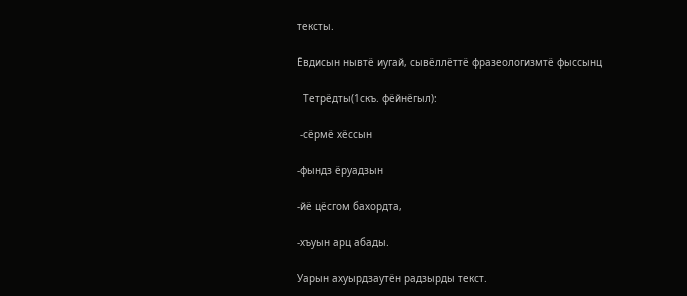тексты.

Ёвдисын нывтё иугай, сывёллёттё фразеологизмтё фыссынц

  Тетрёдты(1скъ. фёйнёгыл):

 -сёрмё хёссын

-фындз ёруадзын

-йё цёсгом бахордта,

-хъуын арц абады.

Уарын ахуырдзаутён радзырды текст.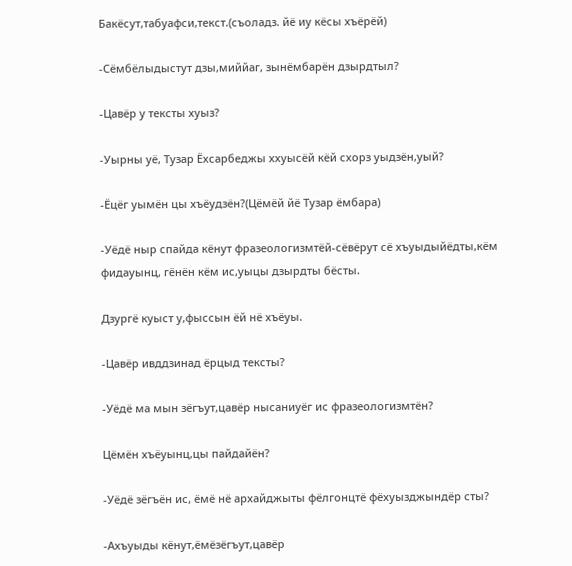Бакёсут,табуафси,текст.(съоладз. йё иу кёсы хъёрёй)

-Сёмбёлыдыстут дзы,миййаг, зынёмбарён дзырдтыл?

-Цавёр у тексты хуыз?

-Уырны уё, Тузар Ёхсарбеджы ххуысёй кёй схорз уыдзён,уый?

-Ёцёг уымён цы хъёудзён?(Цёмёй йё Тузар ёмбара)

-Уёдё ныр спайда кёнут фразеологизмтёй-сёвёрут сё хъуыдыйёдты,кём фидауынц, гёнён кём ис,уыцы дзырдты бёсты.

Дзургё куыст у,фыссын ёй нё хъёуы.

-Цавёр ивддзинад ёрцыд тексты?

-Уёдё ма мын зёгъут,цавёр нысаниуёг ис фразеологизмтён?

Цёмён хъёуынц,цы пайдайён?

-Уёдё зёгъён ис, ёмё нё архайджыты фёлгонцтё фёхуызджындёр сты?

-Ахъуыды кёнут,ёмёзёгъут,цавёр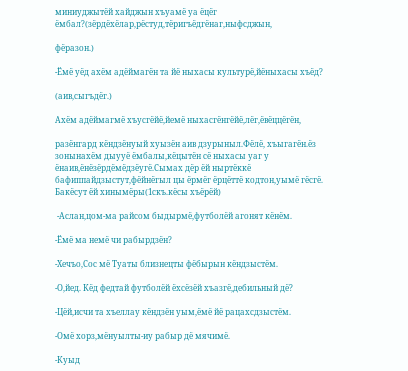миниуджытёй хайджын хъуамё уа ёцёг ёмбал?(зёрдёхёлар,рёстуд,тёригъёдгёнаг,ныфсджын,

фёразон.)

-Ёмё уёд ахём адёймагён та йё ныхасы культурё,йёныхасы хъёд?

(аив,сыгъдёг.)

Ахём адёймагмё хъусгёйё,йемё ныхасгёнгёйё,лёг,ёвёццёгён,

разёнгард кёндзёнуый хуызён аив дзурыныл.Фёлё, хъыгагён.ёз зонынахём дыууё ёмбалы,кёцытён сё ныхасы уаг у ёнаив,ёнёзёрдёмёдзёугё.Сымах дёр ёй ныртёккё бафиппайдзыстут,фёйнёгыл цы ёрмёг ёрцёттё кодтон,уымё гёсгё. Бакёсут ёй хинымёры(1скъ.кёсы хъёрёй)

 -Аслан,цом-ма райсом быдырмё,футболёй агонят кёнём.

-Ёмё ма немё чи рабырдзён?

-Хечъо,Сос мё Туаты близнецты фёбырын кёндзыстём.

-О,йед. Кёд федтай футболёй ёхсёзёй хъазгё,дебильный дё?

-Цёй,исчи та хъеллау кёндзён уым,ёмё йё рацахсдзыстём.

-Омё хорз,мёнуылты-иу рабыр дё мячимё.

-Куыд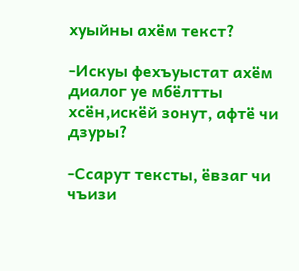хуыйны ахём текст?

-Искуы фехъуыстат ахём диалог уе мбёлтты хсён,искёй зонут, афтё чи дзуры?

-Ссарут тексты, ёвзаг чи чъизи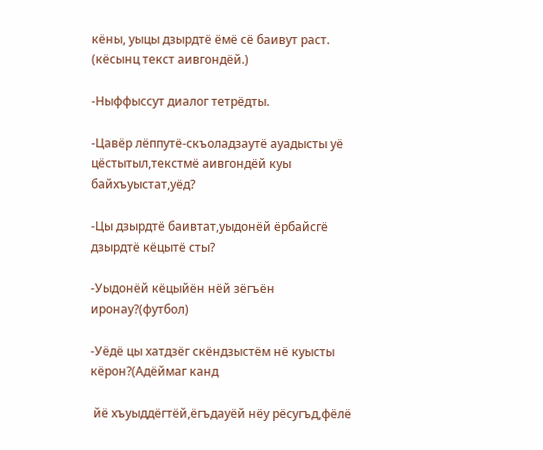кёны, уыцы дзырдтё ёмё сё баивут раст. (кёсынц текст аивгондёй.)

-Ныффыссут диалог тетрёдты.

-Цавёр лёппутё-скъоладзаутё ауадысты уё цёстытыл,текстмё аивгондёй куы байхъуыстат,уёд?

-Цы дзырдтё баивтат,уыдонёй ёрбайсгё дзырдтё кёцытё сты?

-Уыдонёй кёцыйён нёй зёгъён иронау?(футбол)

-Уёдё цы хатдзёг скёндзыстём нё куысты кёрон?(Адёймаг канд

 йё хъуыддёгтёй,ёгъдауёй нёу рёсугъд,фёлё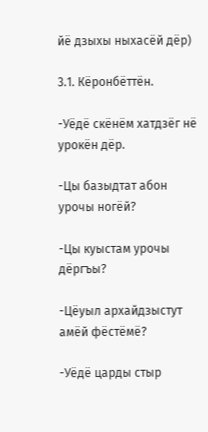йё дзыхы ныхасёй дёр)

3.1. Кёронбёттён.

-Уёдё скёнём хатдзёг нё урокён дёр.

-Цы базыдтат абон урочы ногёй?

-Цы куыстам урочы дёргъы?

-Цёуыл архайдзыстут амёй фёстёмё?

-Уёдё царды стыр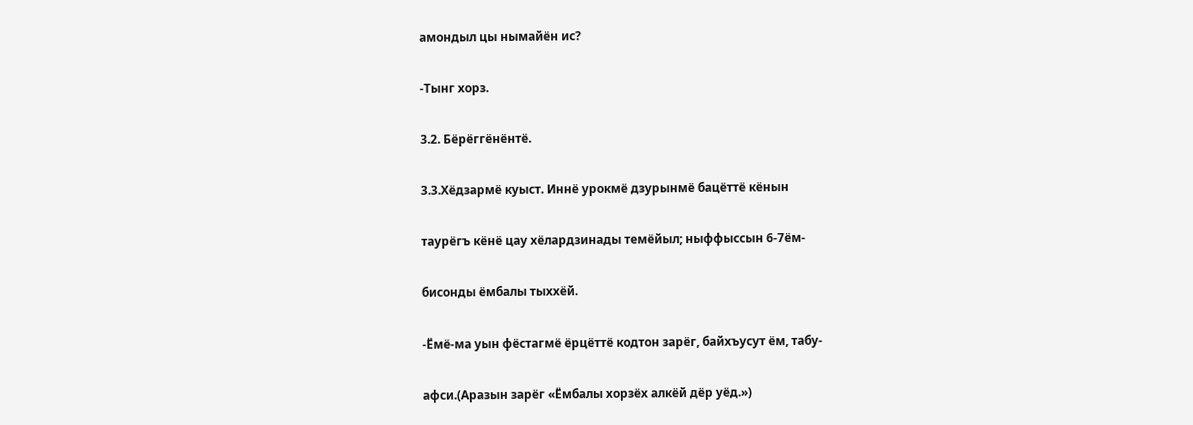амондыл цы нымайён ис?

-Тынг хорз.

3.2. Бёрёггёнёнтё.

3.3.Хёдзармё куыст. Иннё урокмё дзурынмё бацёттё кёнын

таурёгъ кёнё цау хёлардзинады темёйыл; ныффыссын 6-7ём-

бисонды ёмбалы тыххёй.

-Ёмё-ма уын фёстагмё ёрцёттё кодтон зарёг, байхъусут ём, табу-

афси.(Аразын зарёг «Ёмбалы хорзёх алкёй дёр уёд.»)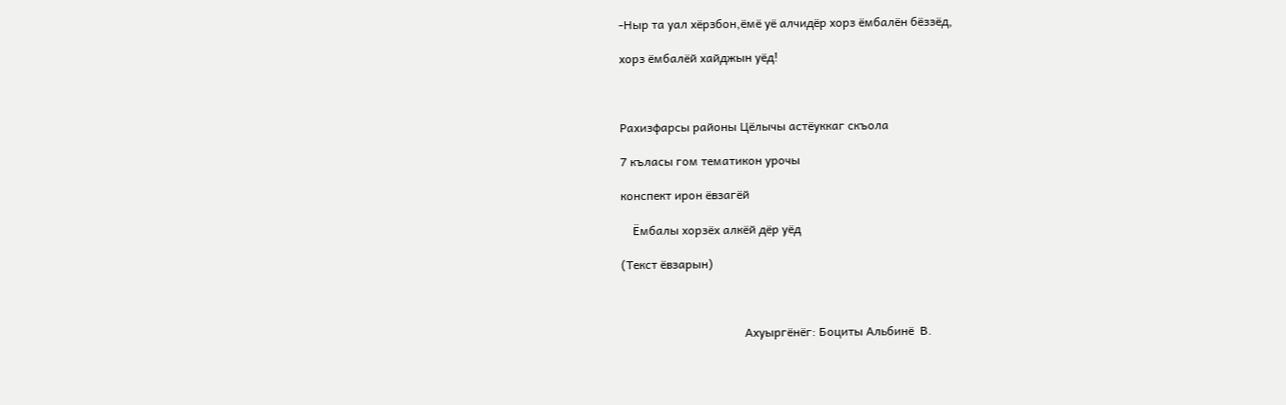-Ныр та уал хёрзбон,ёмё уё алчидёр хорз ёмбалён бёззёд,

хорз ёмбалёй хайджын уёд!



Рахизфарсы районы Цёлычы астёуккаг скъола

7 къласы гом тематикон урочы

конспект ирон ёвзагёй

    Ёмбалы хорзёх алкёй дёр уёд

(Текст ёвзарын)



                                         Ахуыргёнёг: Боциты Альбинё  В.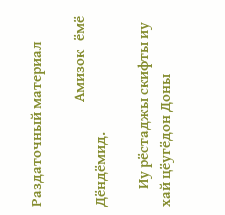Раздаточный материал

                                   Амизок   ёмё Дёндёмид.

      Иу рёстаджы скифты иу хай цёугёдон Доны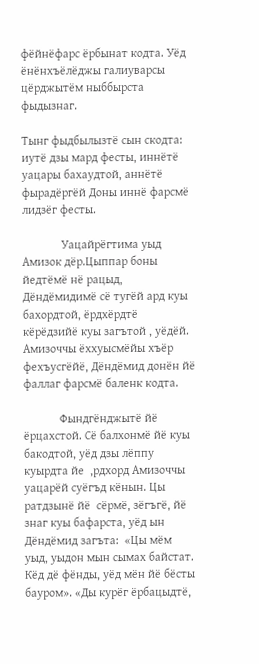фёйнёфарс ёрбынат кодта. Уёд  ёнёнхъёлёджы галиуварсы  цёрджытём ныббырста фыдызнаг.

Тынг фыдбылызтё сын скодта: иутё дзы мард фесты, иннётё уацары бахаудтой, аннётё фырадёргёй Доны иннё фарсмё лидзёг фесты.

             Уацайрёгтима уыд Амизок дёр.Цыппар боны йедтёмё нё рацыд, Дёндёмидимё сё тугёй ард куы бахордтой, ёрдхёрдтё кёрёдзийё куы загътой , уёдёй. Амизоччы ёххуысмёйы хъёр фехъусгёйё, Дёндёмид донён йё фаллаг фарсмё баленк кодта.

            Фындгёнджытё йё ёрцахстой. Сё балхонмё йё куы бакодтой, уёд дзы лёппу куырдта йе  ,рдхорд Амизоччы уацарёй суёгъд кёнын. Цы ратдзынё йё  сёрмё, зёгъгё, йё знаг куы бафарста, уёд ын Дёндёмид загъта:  «Цы мём уыд, уыдон мын сымах байстат. Кёд дё фёнды, уёд мён йё бёсты бауром». «Ды курёг ёрбацыдтё,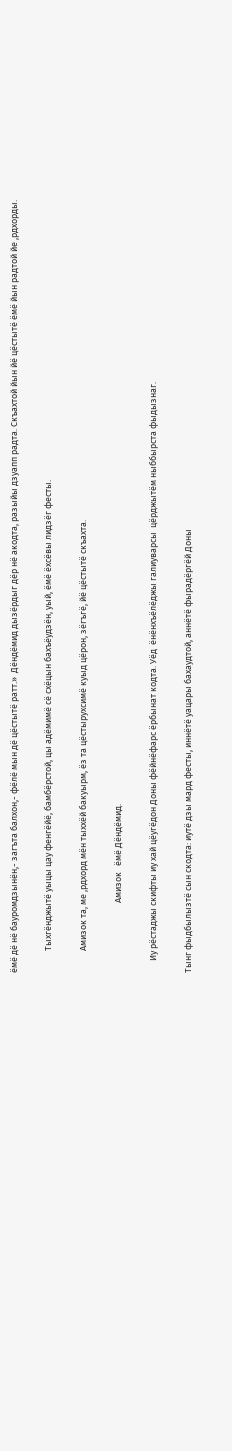ёмё дё нё бауромдзынён,- загъта балхон,- фёлё мын дё цёстытё ратт.»  Дёндёмид дызёрдыг дёр нё акодта, разыйы дзуапп радта. Скъахтой йын йё цёстытё ёмё йын радтой йе ,рдхорды.

           Тыхгёнджытё уыцы цау фенгёйё, бамбёрстой, цы адёмимё сё схёцын бахъёудзён, уый, ёмё ёхсёвы лидзёг фесты.

           Амизок та, ме ,рдхорд мён тыххёй бакуырм, ёз та цёстырухсимё куыд цёрон, зёгъгё, йё цёстытё скъахта.

                                   Амизок   ёмё Дёндёмид.

      Иу рёстаджы скифты иу хай цёугёдон Доны фёйнёфарс ёрбынат кодта. Уёд  ёнёнхъёлёджы галиуварсы  цёрджытём ныббырста фыдызнаг.

Тынг фыдбылызтё сын скодта: иутё дзы мард фесты, иннётё уацары бахаудтой, аннётё фырадёргёй Доны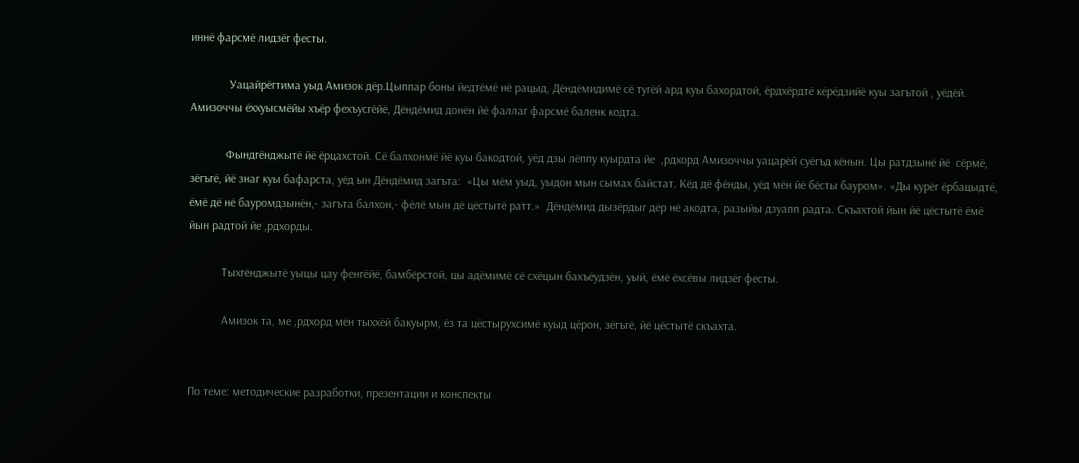иннё фарсмё лидзёг фесты.

             Уацайрёгтима уыд Амизок дёр.Цыппар боны йедтёмё нё рацыд, Дёндёмидимё сё тугёй ард куы бахордтой, ёрдхёрдтё кёрёдзийё куы загътой , уёдёй. Амизоччы ёххуысмёйы хъёр фехъусгёйё, Дёндёмид донён йё фаллаг фарсмё баленк кодта.

            Фындгёнджытё йё ёрцахстой. Сё балхонмё йё куы бакодтой, уёд дзы лёппу куырдта йе  ,рдхорд Амизоччы уацарёй суёгъд кёнын. Цы ратдзынё йё  сёрмё, зёгъгё, йё знаг куы бафарста, уёд ын Дёндёмид загъта:  «Цы мём уыд, уыдон мын сымах байстат. Кёд дё фёнды, уёд мён йё бёсты бауром». «Ды курёг ёрбацыдтё, ёмё дё нё бауромдзынён,- загъта балхон,- фёлё мын дё цёстытё ратт.»  Дёндёмид дызёрдыг дёр нё акодта, разыйы дзуапп радта. Скъахтой йын йё цёстытё ёмё йын радтой йе ,рдхорды.

           Тыхгёнджытё уыцы цау фенгёйё, бамбёрстой, цы адёмимё сё схёцын бахъёудзён, уый, ёмё ёхсёвы лидзёг фесты.

           Амизок та, ме ,рдхорд мён тыххёй бакуырм, ёз та цёстырухсимё куыд цёрон, зёгъгё, йё цёстытё скъахта.


По теме: методические разработки, презентации и конспекты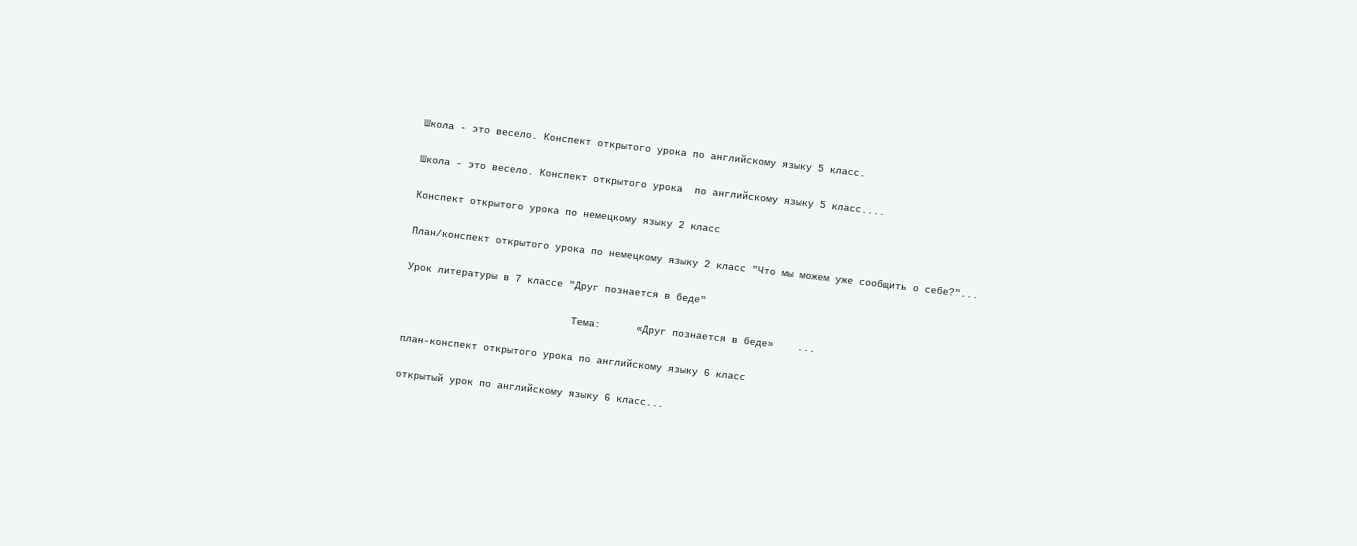Школа - это весело. Конспект открытого урока по английскому языку 5 класс.

Школа - это весело. Конспект открытого урока  по английскому языку 5 класс....

Конспект открытого урока по немецкому языку 2 класс

План/конспект открытого урока по немецкому языку 2 класс "Что мы можем уже сообщить о себе?"...

Урок литературы в 7 классе "Друг познается в беде"

                            Тема:      «Друг познается в беде»    ...

план-конспект открытого урока по английскому языку 6 класс

открытый урок по английскому языку 6 класс...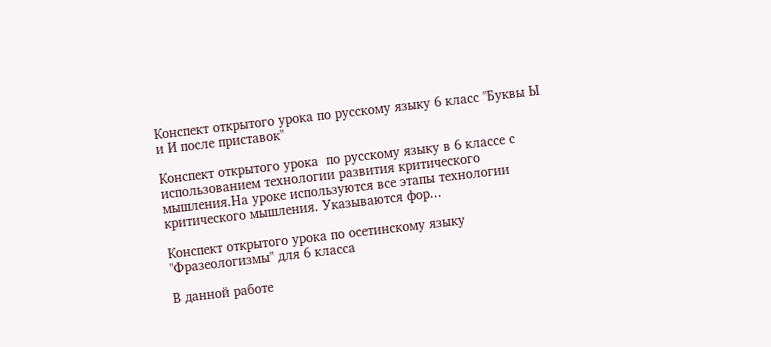Конспект открытого урока по русскому языку 6 класс "Буквы Ы и И после приставок"

Конспект открытого урока  по русскому языку в 6 классе с использованием технологии развития критического мышления.На уроке используются все этапы технологии критического мышления. Указываются фор...

Конспект открытого урока по осетинскому языку "Фразеологизмы" для 6 класса

В данной работе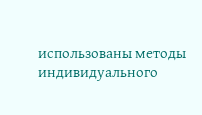использованы методы индивидуального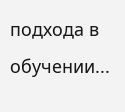подхода в обучении...